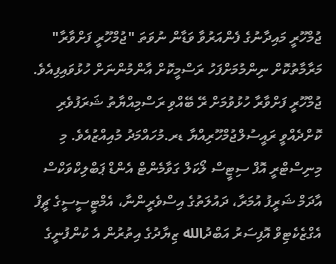ޖުމްހޫރީ މައިދާނުގެ ފެންއަރުވާ ވަޑާން ނުވަތަ "ޖުމްހޫރީ ފަށްވާރާ" މަރާމާތުކޮށް ނިންމުމަށްފަހު ރަސްމީކޮށް އާންމުންނަށް ހުޅުވައިފިއެވެ.
ޖުމްހޫރީ ފަށްވާރާ ހުޅުވުމަށް ރޭ ބޭއްވި ރަސްމިއްޔާތު ޝަރަފުވެރި ކޮށްދެއްވީ ރައީސުލްޖުމްހޫރިއްޔާ ޑރ.މުހައްމަދު މުއިއްޒުއެވެ. މި މިނިސްޓްރީ އޮފް ސިޓީސް ލޯކަލް ގަވާމެންޓް އެންޑް ޕަބްލިކްވަކްސް އާދަމް ޝަރީފު އުމަރާ، ދައުލަތުގެ އިސްވެރީންނާ، އެމްޓީސީސީގެ ޗީފް އެގްޒެކެޓިވް އޮފިސަރު އަބްދުالله ޒިޔާދުގެ އިތުރުން އެ ކުންފުނީގެ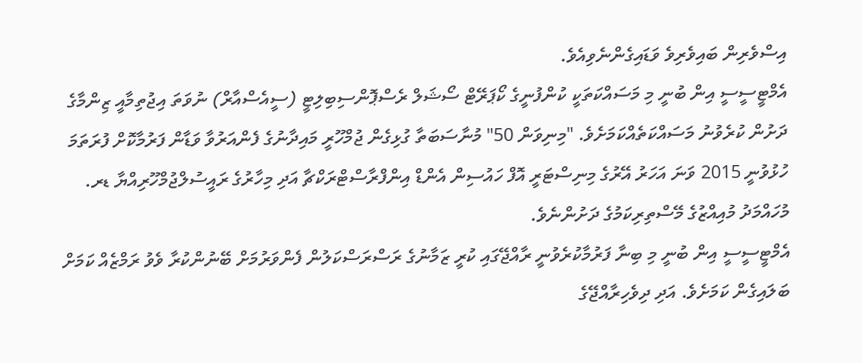އިސްވެރިން ބައިވެރިވެ ވަޑައިގެންނެވިއެވެ.
އެމްޓީސީސީ އިން ބުނީ މި މަސައްކަތަކީ ކުންފުނީގެ ކޯޕަރޭޓް ސޯޝަލް ރެސްޕޮންސިބިލިޓީ (ސީއެސްއާރް) ނުވަތަ އިޖުތިމާއީ ޒިންމާގެ ދަށުން ކުރެވުނު މަސައްކަތެއްކަމަށެވެ. "މިނިވަން 50" މުނާސަބަތާ ގުޅިގެން ޖުމްހޫރީ މައިދާނުގެ ފެންއަރުވާ ވަޑާން ފަރުމާކޮށް ފުރަތަމަ ހުޅުވުނީ 2015 ވަނަ އަހަރު އޭރުގެ މިނިސްޓަރީ އޮފް ހައުސިން އެންޑް އިންފްރާސްޓްރަކްޗާ އަދި މިހާރުގެ ރައީސުލްޖުމްހޫރިއްޔާ ޑރ. މުހައްމަދު މުއިއްޒުގެ މޭސްތިރިކަމުގެ ދަށުންނެވެ.
އެމްޓީސީސީ އިން ބުނީ މި ބިނާ ފަރުމާކުރެވުނީ ރާއްޖޭގައި ކުރީ ޒަމާނުގެ ރަސްރަސްކަލުން ފެންވަރުމަށް ބޭނުންކުރާ ވެވު ރަމްޒެއް ކަމަށް ބަލައިގެން ކަމަށެވެ. އަދި ދިވެހިރާއްޖޭގެ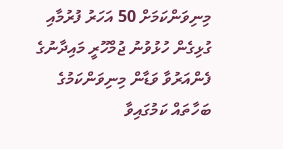މިނިވަންކަމަށް 50 އަހަރު ފުރުމާއި ގުޅިގެން ހުޅުވުނު ޖުމްހޫރީ މައިދާނުގެ ފެންއަރުވާ ވަޑާން މިނިވަންކަމުގެ ބަހާތައް ކަމުގައިވާ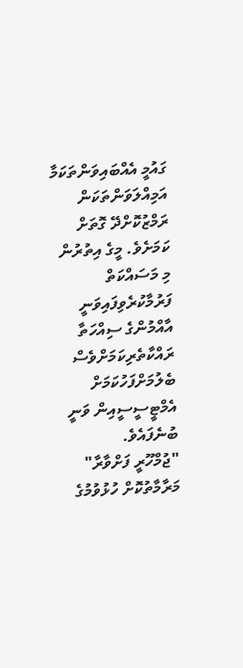ގައުމީ އެއްބައިވަންތަކަމާ އަމިއްލަވަންތަކަން ރަމްޒުކޮށްދޭ ގޮތަށް ކަމަށެވެ. މީގެ އިތުރުން މި މަސައްކަތް ފަރުމާކުރެވިފައިވަނީ އާއްމުންގެ ސިއްހަތާ ރައްކާތެރިކަމަށްވެސް ބެލުމަށްފަހުކަމަށް އެމްޓީސީސީއިން ވަނީ ބުނެފައެވެ.
"ޖުމްހޫރީ ފަށްވާރާ" މަރާމާތުކޮށް ހުޅުވުމުގެ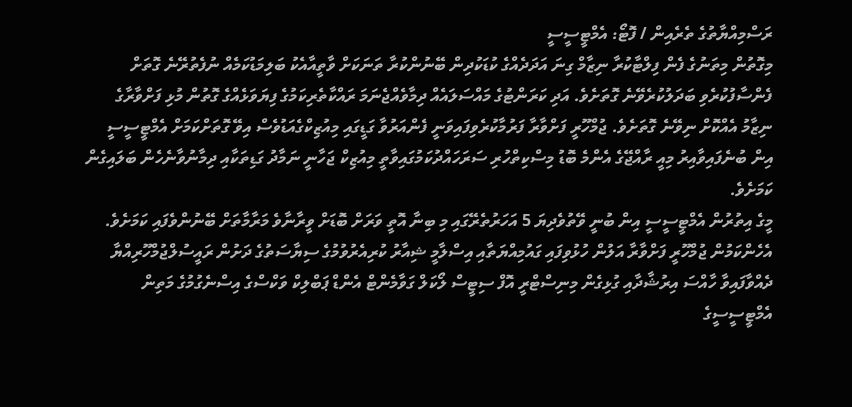ރަސްމިއްޔާތުގެ ތެރެއިން / ފޮޓޯ: އެމްޓީސީސީ
މިގޮތުން މިތަނުގެ ފެން ފިލްޓާކުރާ ނިޒާމް ގިނަ އަދަދެއްގެ ކުޑަކުދިން ބޭނުންކުރާ ތަނަކަށް ވާތީއާއެކު ބަލިމަޑުކަމެއް ނުފެތުރޭނެ ގޮތަށް ފެންސާފުކުރެވި ބަދަލުކުރެވޭނެ ގޮތަށެވެ. އަދި ކަރަންޓުގެ މައްސަލައެއް ދިމާވެއްޖެނަމަ ރައްކާތެރިކަމުގެ ފިޔަވަޅެއްގެ ގޮތުން މުޅި ފަށްވާރާގެ ނިޒާމު އެއްކޮށް ނިވޭނެ ގޮތަށެވެ. ޖުމްހޫރީ ފަށްވާރާ ފަރުމާކުރެވިފައިވަނީ ފެންއަރުވާ ގަޑީގައި މިއުޒިކްގެއަޑުވެސް އިވޭ ގޮތަށްކަމަށް އެމްޓީސީސީ އިން ބުނެފައިވާއިރު މިއީ ރާއްޖޭގެ އެންމެ ބޮޑު މިސްކިތްހުރި ސަރަހައްދުކަމުގައިވާތީ މިއުޒިކް ޖަހާނީ ނަމާދު ގަޑިތަކާއި ދިމާނުވާނެހެން ބަލައިގެން ކަމަށެވެ.
މީގެ އިތުރުން އެމްޓީސީސީ އިން ބުނީ ވޭތުވެދިޔަ 5 އަހަރުތެރޭގައި މި ބިނާ އޮތީ ވަރަށް ބޮޑަށް ވީރާނާވެ މަރާމާތަށް ބޭނުންވެފައި ކަމަށެވެ. އެހެންކަމުން ޖުމްހޫރީ ފަށްވާރާ އަލުން ހުޅުވިފައި ގައުމިއްޔަތާއި އިސްލާމީ ޝިއާރު ކުރިއެރުވުމުގެ ސިޔާސަތުގެ ދަށުން ރައީސުލްޖުމްހޫރިއްޔާ ދެއްވާފައިވާ ހާއްސަ އިރުޝާދާއި ގުޅިގެން މިނިސްޓްރީ އޮފް ސިޓީސް ލޯކަލް ގަވާމެންޓް އެންޑް ޕަބްލިކް ވަކްސްގެ އިސްނެގުމުގެ މަތިން އެމްޓީސީސީގެ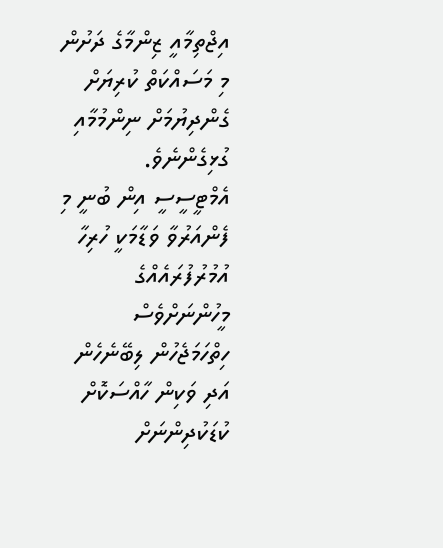އިޖްތިމާއީ ޒިންމާގެ ދަށުން މި މަސައްކަތް ކުރިޔަށް ގެންދިޔުމަށް ނިންމުމާއި ގުޅިގެންނެވެ.
އެމްޓީސީސީ އިން ބުނީ މި ފެންއަރުވާ ވަޑާމަކީ ހުރިހާ އުމުރުފުރައެއްގެ މީހުންނަށްވެސް ހިތްހަމަޖެހުން ލިބޭނެހެން އަދި ވަކިން ހާއްސަކޮށް ކުޑަކުދިންނަށް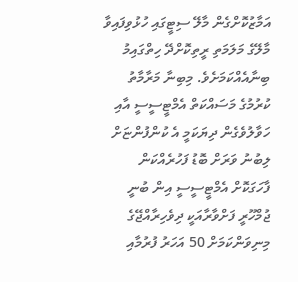އަމާޒުކޮށްގެން މާލޭ ސިޓީގައި ހުޅުވިފައިވާ މާލޭގެ މަލަމަތި ރީތިކޮށްދޭ ހިތްގައިމު ބިނާއެއްކަމަށެވެ. މިބިނާ މަރާމާތު ކުރުމުގެ މަސައްކަތް އެމްޓީސީސީ އާއި ހަވާލުވެގެން ދިޔަކަމީ އެ ކުންފުންޏަށް ލިބުނު ވަރަށް ބޮޑު ފަހުރެއްކަން ފާހަގަކޮށް އެމްޓީސީސީ އިން ބުނީ ޖުމްހޫރީ ފަށްވާރާއަކީ ދިވެހިރާއްޖޭގެ މިނިވަންކަމަށް 50 އަހަރު ފުރުމާއި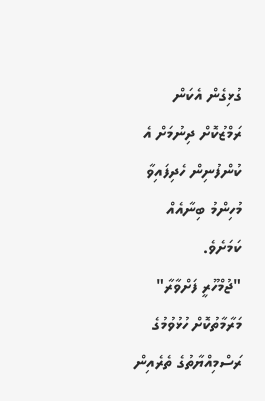ގުޅިގެން އެކަން ރަމްޒުކޮށް ދިނުމަށް އެ ކުންފުނިން ހެދިފައިވާ މުހިންމު ބިނާއެއް ކަމަށެވެ.
"ޖުމްހޫރީ ފަށްވާރާ" މަރާމާތުކޮށް ހުޅުވުމުގެ ރަސްމިއްޔާތުގެ ތެރެއިން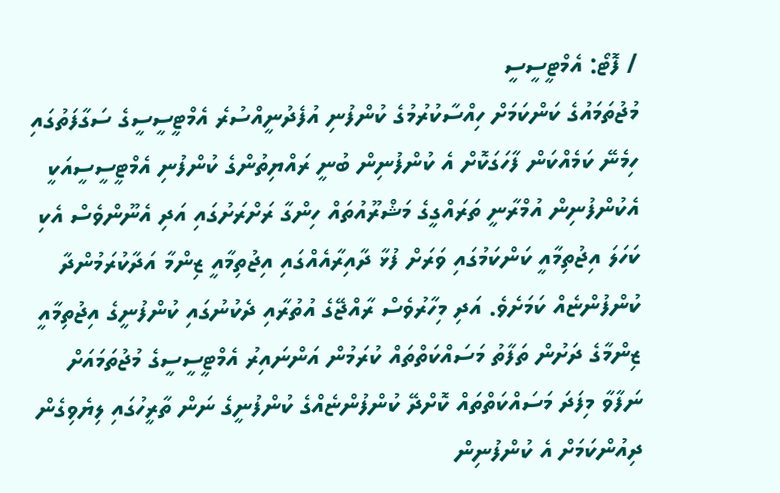/ ފޮޓޯ: އެމްޓީސީސީ
މުޖުތަމައުގެ ކަންކަމަށް ހިއްސާކުރުމުގެ ކުންފުނި އުފެދުނީއްސުރެ އެމްޓީސީސީގެ ސަގާފަތުގައި ހިމެނޭ ކަމެއްކަން ފާހަގަކޮށް އެ ކުންފުނިން ބުނީ ރައްޔިތުންގެ ކުންފުނި އެމްޓީސީސީއަކީ އެކުންފުނިން އުމްރާނީ ތަރައްގީގެ މަޝްރޫއުތައް ހިންގާ ރަށްރަށުގައި އަދި އެނޫންވެސް އެކި ކަހަލަ އިޖުތިމާއީ ކަންކަމުގައި ވަރަށް ފުޅާ ދާއިރާއެއްގައި އިޖުތިމާއީ ޒިންމާ އަދާކުރަމުންދާ ކުންފުންޏެއް ކަމަށެވެ. އަދި މިހާރުވެސް ރާއްޖޭގެ އުތުރާއި ދެކުނުގައި ކުންފުނީގެ އިޖުތިމާއީ ޒިންމާގެ ދަށުން ތަފާތު މަސައްކަތްތައް ކުރަމުން އަންނައިރު އެމްޓީސީސީގެ މުޖުތަމައަށް ނަފާވާ މިފަދަ މަސައްކަތްތައް ކޮށްދޭ ކުންފުންޏެއްގެ ކުންފުނީގެ ނަން ތާރީހުގައި ލިޔެވިގެން ދިއުންކަމަށް އެ ކުންފުނިން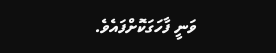ވަނީ ފާހަގަކޮށްފައެވެ.